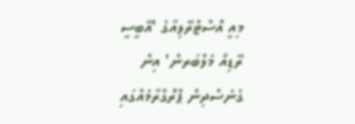މިއީ އޮސްޓްރޭލިއާގެ 'އޭބީސީ ރޭޑިއޯ މެލްބަރން' އިން ގެނެސްދިން ޕްރޮގްރާމެއްގައި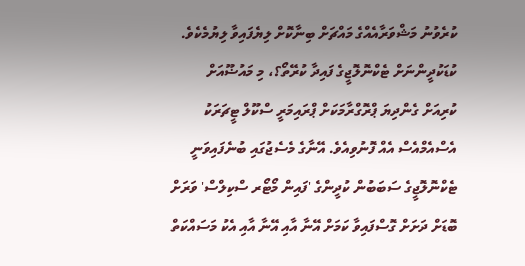ކުރެވުނު މަޝްވަރާއެއްގެ މައްޗަށް ބިނާކޮށް ލިޔެފައިވާ ލިޔުމެކެވެ.
ކުޑަކުދީންނަށް ޓެކްނޮލޮޖީގެ ފައިދާ ކުރޭތޯ؟، މި މައުޟޫއަށް ކުރިއަށް ގެންދިޔަ ޕްރޮގްރާމަކަށް ޕްރައިމަރީ ސްކޫލް ޓީޗަރަކު އެސްއެމްއެސް އެއް ފޮނުވިއެވެ. އޭނާގެ މެސެޖުގައި ބުނެފައިވަނީ ޓެކްނޮލޮޖީގެ ސަބަބުން ކުދީންގެ 'ފައިން މޯޓޯރ ސްކިލްސް' ވަރަށް ބޮޑަށް ދަށަށް ގޮސްފައިވާ ކަމަށް އޭނާ އާއި އޭނާ އާއި އެކު މަސައްކަތް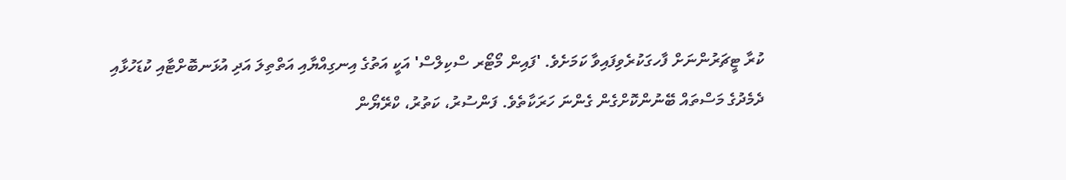ކުރާ ޓީޗަރުންނަށް ފާހގަކުރެވިފައިވާ ކަމަށެވެ. 'ފައިން މޯޓޯރ ސްކިލްސް' އަކީ އަތުގެ އިނގިއްޔާއި އަތްތިލަ އަދި އުޅަނބޮށްޓާއި ކުޑަހުޅާއި ދެމެދުގެ މަސްތައް ބޭނުންކޮށްގެން ގެންނަ ހަރަކާތެވެ. ފަންސުރު، ކަތުރު، ކްރޭޔޯން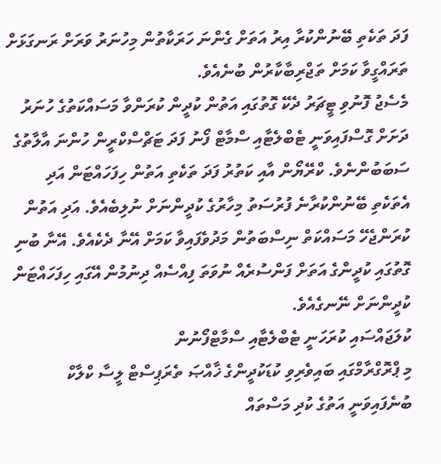ފަދަ ތަކެތި ބޭނުންކުރާ އިރު އަތަށް ގެންނަ ހަރަކާތުން މިހުނަރު ވަރަށް ރަނގަޅަށް ތަރައްގީވާ ކަމަށް ތަޖްރިބާކާރުން ބުނެއެވެ.
މެސެޖު ފޮނުވި ޓީޗަރު ދެކޭ ގޮތުގައި އަތުން ކުދީން ކުރަންވާ މަސައްކަތުގެ ހުނަރު ދަށަށް ގޮސްފައިވަނީ ޓެބްލެޓާއި ސްމާޓް ފޯނު ފަދަ ޓަޗްސްކްރީން ހުންނަ އާލާތުގެ ސަބަބުންނެވެ. ކްރޭޔޯން އާއި ކަތުރު ފަދަ ތަކެތި އަތުން ހިފަހައްޓަން އަދި އެތަކެތި ބޭނުންކުރާނެ ފުރުސަތު މިހާރުގެ ކުދީންނަށް ނުލިބެއެވެ. އަދި އަތުން ކުރަންޖެހޭ މަސައްކަތް ނިސްބަތުން މަދުވެފައިވާ ކަމަށް އޭނާ ދެކެއެވެ. އޭނާ ބުނި ގޮތުގައި ކުދީންގެ އަތަށް ފަންސުރެއް ނުވަތަ ފިއްސެއް ދިނުމުން އޭގައި ހިފަހައްޓަން ކުދީންނަށް ނޭނގެއެވެ.
ކުލަޖައްސައި ކުރަހަނީ ޓެބްލެޓާއި ސްމާޓްފޯނުން
މި ޕްރޮގްރާމްގައި ބައިވެރިވި ކުޑަކުދީންގެ ޚާއްޞަ ތެރަޕިސްޓް ލީސާ ކްލާކް ބުނެފައިވަނީ އަތުގެ ކުދި މަސްތައް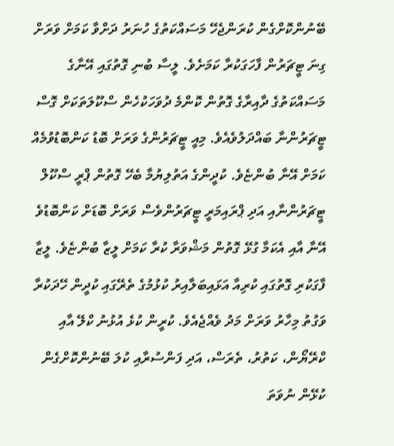ބޭނުންކޮށްގެން ކުރަންޖެހޭ މަސައްކަތުގެ ހުނަރު ދަށްވާ ކަމަށް ވަރަށް ގިނަ ޓީޗަރުން ފާހަގަކުރާ ކަމަށެވެ. ލީސާ ބުނި ގޮތުގައި އޭނާގެ މަސައްކަތުގެ ދާއިރާގެ ގޮތުން ކޮންމެ ދުވަހަކުހެން ސްކޫލަތަކަށް ގޮސް ޓީޗަރުންނާ ބައްދަލުވެއެވެ. މިއީ ޓީޗަރުންގެ ވަރަށް ބޮޑު ކަންބޮޑުވުމެއް ކަމަށް އޭނާ ބުންޏެވެ. ކުދީންގެ އަތުލިޔުމާ ބެހޭ ގޮތުން ޕްރީ ސްކޫލް ޓީޗަރުންނާއި އަދި ޕްރައިމަރީ ޓީޗަރުންވެސް ވަރަށް ބޮޑަށް ކަންބޮޑުވެ އޭނާ އާއި އެކަމާ ގުޅޭ ގޮތުން މަޝްވަރާ ކުރާ ކަމަށް ލީޒާ ބުންޏެވެ. ލީޒާ ފާގަކުރި ގޮތުގައި ކުރިއާ އަޅައިބަލާއިރު ކުޅުމުގެ ތެރޭގައި ކުދީން ހޭދަކުރާ ވަގުތު މިހާރު ވަރަށް މަދު ވެއްޖެއެވެ. ކުރީން ކުޅެ އުޅުނު ކްލޭ އާއި ކްރޭޔޯން، ކަތުރު، ތެރަސް، އަދި ފަންސުރާއި ކުލަ ބޭނުންކޮށްގެން ކުޅޭން ނުވަތަ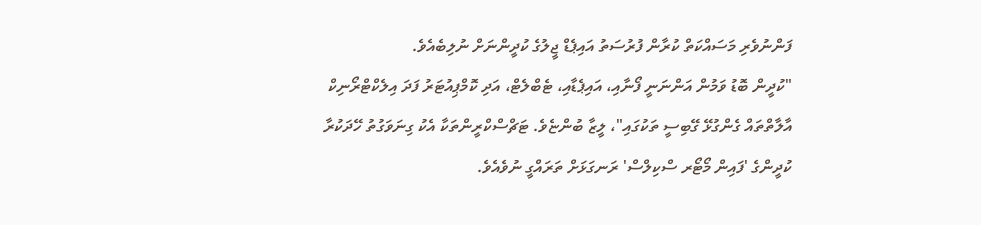ފަންނުވެރި މަސައްކަތް ކުރާން ފުރުސަތު އައިޕެޑް ޖީލުގެ ކުދީންނަށް ނުލިބެއެވެ.
"ކުދީން ބޮޑު ވަމުން އަންނަނީ ފޯނާއި، އައިޕެޑާއި، ޓެބްލެޓް، އަދި ކޮމްޕިއުޓަރު ފަދަ އިލެކްޓްރޯނިކް އާލާތްތައް ގެންގުޅޭ ގޭބިސީ ތަކުގައި"، ލީޒާ ބުންޏެވެ. ޓަޗްސްކްރީންތަކާ އެކު ގިނަވަގުތު ހޭދަކުރާ ކުދީންގެ 'ފައިން މޯޓޯރ ސްކިލްސް' ރަނގަޅަށް ތަރައްގީ ނުވެއެވެ.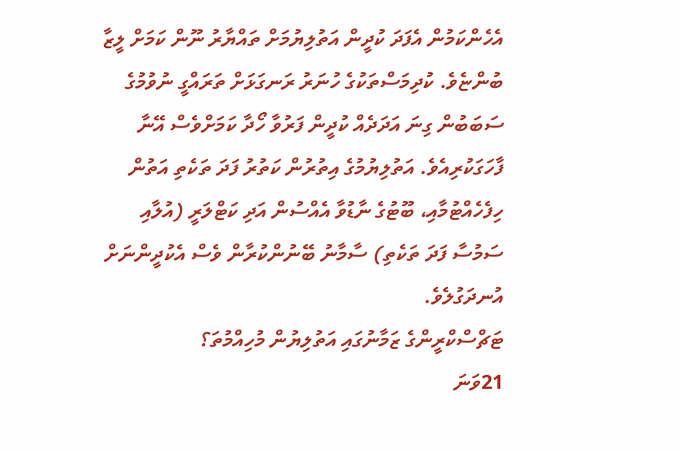އެހެންކަމުން އެފަދަ ކުދީން އަތުލިޔުމަށް ތައްޔާރު ނޫން ކަމަށް ލީޒާ ބުންޏެވެ. ކުދިމަސްތަކުގެ ހުނަރު ރަނގަޅަށް ތަރައްގީ ނުވުމުގެ ސަބަބުން ގިނަ އަދަދެއް ކުދީން ފަރުވާ ހޯދާ ކަމަށްވެސް އޭނާ ފާހަގަކުރިއެވެ. އަތުލިޔުމުގެ އިތުރުން ކަތުރު ފަދަ ތަކެތި އަތުން ހިފެހެއްޓުމާއި، ބޫޓުގެ ނާޑުވާ އެއްސުން އަދި ކަޓްލަރީ (އުލާއި ސަމުސާ ފަދަ ތަކެތި) ސާމާނު ބޭނުންކުރާން ވެސް އެކުދީންނަށް އުނދަގުލެވެ.
ޓަޗްސްކްރީންގެ ޒަމާނުގައި އަތުލިޔުން މުހިއްމުތަ؟
21ވަނަ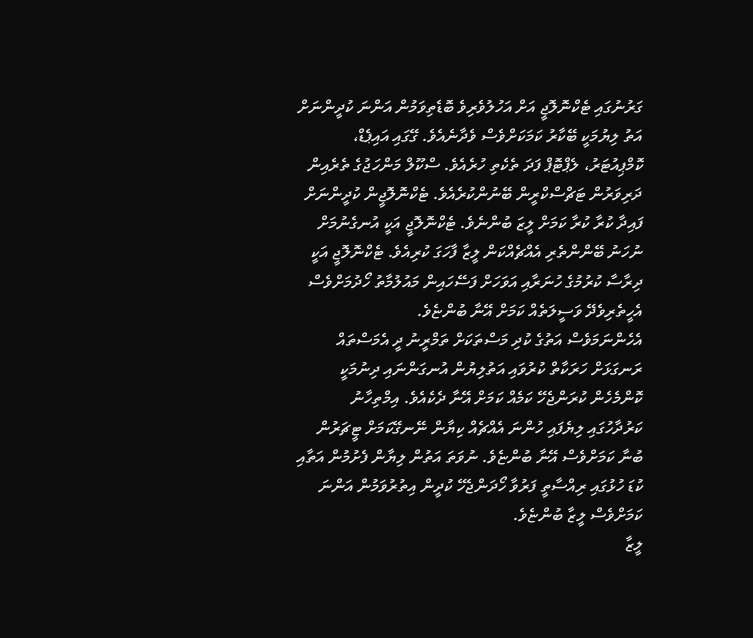ގަރުނުގައި ޓެކްނޮލޮޖީ އަށް އަހުލުވެރިވެ ބޮޑެތިވަމުން އަންނަ ކުދީންނަށް އަތު ލިޔުމަކީ ބޭކާރު ކަމަކަށްވެސް ވެދާނެއެވެ. ގޭގައި އައިޕެޑް، ކޮމްޕިއުޓަރު، ލެޕްޓޮޕް ފަދަ ތެކެތި ހުރެއެވެ. ސްކޫލް މަންހަޖުގެ ތެރެއިން ދަރިވަރުން ޓަޗްސްކްރީން ބޭނުންކުރެއެވެ. ޓެކްނޮލޮޖީން ކުދީންނަށް ފައިދާ ކުރާ ކުރާ ކަމަށް ލީޒަ ބުންނެވެ. ޓެކްނޮލޮޖީ އަކީ އުނގެނުމަށް ނުހަނު ބޭންންތެރި އެއްޗެއްކަން ލީޒާ ފާހަގަ ކުރިއެވެ. ޓެކްނޮލޮޖީ އަކީ ދިރާސާ ކުރުމުގެ ހުނަރާއި އަވަހަށް ފަސޭހައިން މައުލުމާތު ހޯދުމަށްވެސް އެހީތެރިވެދޭ ވަސީލަތެއް ކަމަށް އޭނާ ބުންޏެވެ.
އެހެންނަމަވެސް އަތުގެ ކުދި މަސްތަކަށް ތަމްރީނު ދީ އެމަސްތައް ރަނގަޅަށް ހަރަކާތް ކުރުވައި އަތުލިޔުން އުނގަންނައި ދިނުމަކީ ކޮންމެހެން ކުރަންޖެހޭ ކަމެއް ކަމަށް އޭނާ ދެކެއެވެ. އިމްތިހާނު ކަރުދާހުގައި ލިޔެފައި ހުންނަ އެއްޗެއް ކިޔާން ނޭނގޭކަމަށް ޓީޗަރުން ބުނާ ކަމަށްވެސް އޭނާ ބުންޏެވެ. ނުވަތަ އަތުން ލިޔާން ފެށުމުން އަތާއި ކުޑަ ހުޅުގައި ރިއްސާތީ ފަރުވާ ހޯދަންޖެހޭ ކުދީން އިތުރުވަމުން އަންނަ ކަމަށްވެސް ލީޒާ ބުންޏެވެ.
ލީޒާ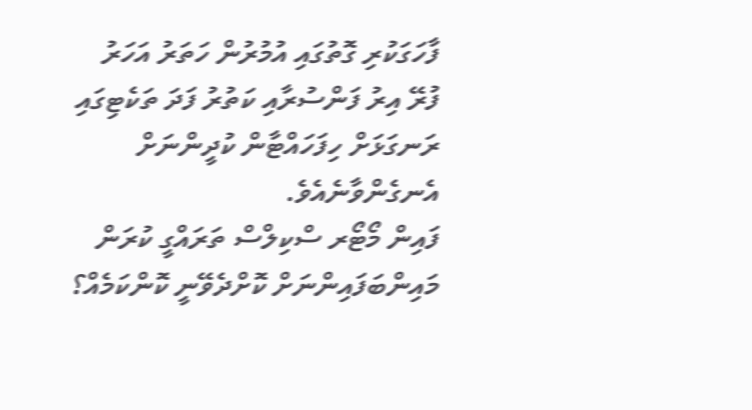ފާހަގަކުރި ގޮތުގައި އުމުރުން ހަތަރު އަހަރު ފުރޭ އިރު ފަންސުރާއި ކަތުރު ފަދަ ތަކެޓިގައި ރަނގަޅަށް ހިފަހައްޓާން ކުދީންނަށް އެނގެންވާނެއެވެ.
ފައިން މޯޓޯރ ސްކިލްސް ތަރައްގީ ކުރަން މައިންބަފައިންނަށް ކޮށްދެވޭނީ ކޮންކަމެއް؟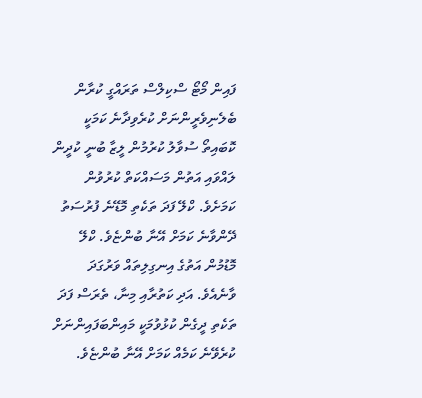ފައިން މޯޓޯ ސްކިލްސް ތަރައްގީ ކުރާން ބެލެނިވެރީންނަށް ކުރެވިދާނެ ކަމަކީ ކޮބައިތޯ ސުވާލު ކުރުމުން ލީޒާ ބުނީ ކުދީން ލައްވައި އަތުން މަސައްކަތް ކުރުވުން ކަމަށެވެ. ކްލޭ ފަދަ ތަކެތި މޮޑޭނެ ފުރުސަތު ދޭންވާނެ ކަމަށް އޭނާ ބުންޏެވެ. ކްލޭ މޮޑުމުން އަތުގެ އިނގިލިތައް ވަރުގަދަ ވާނެއެވެ. އަދި ކަތުރާއި މިނާ، ތެރަސް ފަދަ ތަކެތި ދީގެން ކުޅުވުމަކީ މައިންބަފައިންނަށް ކުރެވޭނެ ކަމެއް ކަމަށް އޭނާ ބުންޏެވެ.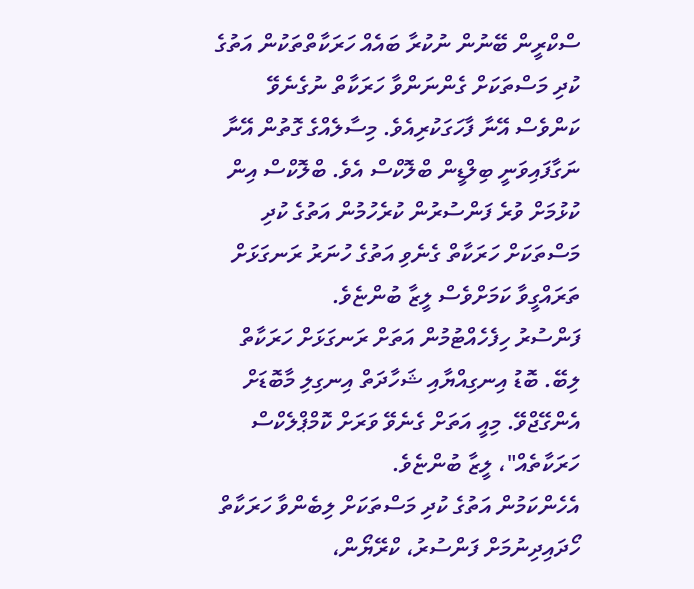ސްކްރީން ބޭނުން ނުކުރާ ބައެއް ހަރަކާތްތަކުން އަތުގެ ކުދި މަސްތަކަށް ގެންނަންވާ ހަރަކާތް ނުގެނެވޭ ކަންވެސް އޭނާ ފާހަގަކުރިއެވެ. މިސާލެއްގެ ގޮތުން އޭނާ ނަގާފައިވަނީ ބިލްޑީން ބްލޮކްސް އެވެ. ބްލޮކްސް އިން ކުޅުމަށް ވުރެ ފަންސުރުން ކުރެހުމުން އަތުގެ ކުދި މަސްތަކަށް ހަރަކާތް ގެނެވި އަތުގެ ހުނަރު ރަނގަޅަށް ތަރައްގީވާ ކަމަށްވެސް ލީޒާ ބުންޏެވެ.
ފަންސުރު ހިފެހެއްޓުމުން އަތަށް ރަނގަޅަށް ހަރަކާތް ލިބޭ. ބޮޑު އިނގިއްޔާއި ޝަހާދަތް އިނގިލި މާބޮޑަށް އެންގޭޖްވޭ. މިއީ އަތަށް ގެނެވޭ ވަރަށް ކޮމްޕްލެކްސް ހަރަކާތެއް"، ލީޒާ ބުންޏެވެ.
އެހެންކަމުން އަތުގެ ކުދި މަސްތަކަށް ލިބެންވާ ހަރަކާތް ހޯދައިދިނުމަށް ފަންސުރު، ކްރޭޔޯން،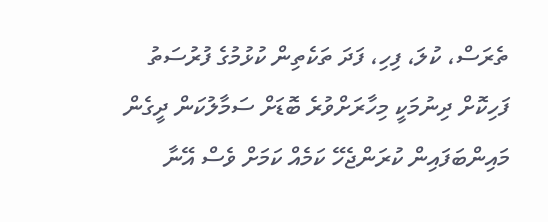ތެރަސް، ކުލަ، ފިހި، ފަދަ ތަކެތިން ކުޅުމުގެ ފުރުސަތު ފަހިކޮށް ދިނުމަކީ މިހާރަށްވުރެ ބޮޑަށް ސަމާލުކަން ދީގެން މައިންބަފައިން ކުރަންޖެހޭ ކަމެއް ކަމަށް ވެސް އޭނާ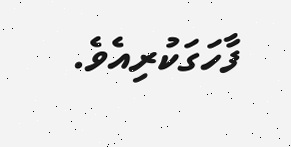ފާހަގަކުރިއެވެ.